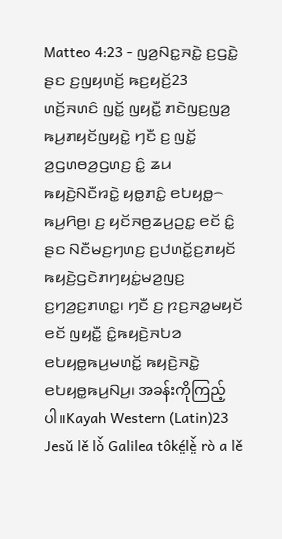Matteo 4:23 - ꤜꤤ꤬ꤡꤢ꤭ꤏꤢꤧ꤭ ꤢ꤬ꤞꤢꤧ꤭ ꤔꤢ ꤢ꤬ꤜꤟꤛꤢꤩ꤬ ꤒꤢ꤬ꤟꤢꤩ꤬23 ꤛꤢꤩ꤬ꤏꤛꤢꤨ ꤜꤢꤩ꤭ ꤜꤟꤢꤪ꤭ ꤊꤢꤧꤜꤢ꤬ꤜꤤ꤬ ꤒꤣ꤬ꤊꤟꤢꤩꤜꤟꤢꤧ꤭ ꤚꤢꤪ ꤢ꤬ ꤜꤢꤩ꤭ ꤤ꤬ꤞꤛꤥꤤ꤬ꤞꤛꤢ꤬ ꤢꤨ꤭ ꤘꤣ ꤒꤟꤢꤧ꤬ꤡꤢꤪꤙꤢꤧ꤭ ꤟꤥ꤭ꤊꤢꤨ꤭ ꤕꤝꤟꤥ꤭꤮ ꤒꤣ꤬ꤖꤥ꤬꤯ ꤢ꤬ ꤟꤢꤩꤏꤥ꤬ꤘꤣ꤬ꤑꤢ꤭ ꤕꤢꤩ ꤢꤨ꤭ ꤔꤢ ꤡꤢꤪꤗꤢ꤬ꤚꤛꤢ꤬ ꤢ꤬ꤓꤛꤢꤩ꤭ꤢ꤬ꤊꤟꤢꤩ ꤒꤟꤢꤧ꤬ꤞꤢꤧꤊꤚꤟꤢꤦ꤭ꤗꤤ꤬ꤜꤢ꤬ ꤢ꤬ꤚꤤ꤬ꤢ꤬ꤊꤛꤢ꤭꤯ ꤚꤢꤪ ꤢ꤬ ꤐꤢ꤬ꤏꤤ꤭ꤗꤟꤢꤩ ꤕꤢꤩ ꤜꤟꤢꤪ꤭ ꤢꤨ꤭ꤒꤟꤢꤧ꤬ꤏꤝꤤ ꤕꤝꤟꤥ꤭ꤒꤣ꤬ꤗꤛꤢꤩ꤭ ꤒꤟꤢꤧ꤬ꤏꤢꤧ꤭ ꤕꤝꤟꤥ꤭ꤒꤣ꤬ꤡꤣ꤬꤯ အခန်းကိုကြည့်ပါ။Kayah Western (Latin)23 Jesǔ lě lò̌ Galilea tôké̤lè̤̌ rò a lě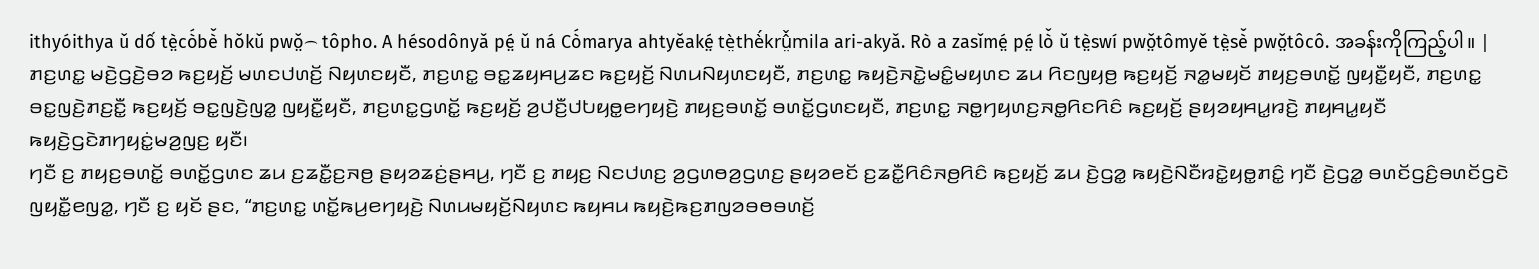ithyóithya ǔ dố tè̤cò́bè̌ hǒkǔ pwǒ̤꤮ tôpho. A hésodônyǎ pé̤ ǔ ná Cò́marya ahtyěaké̤ tè̤thè́krṳ̂̌mila ari-akyǎ. Rò a zasǐmé̤ pé̤ lò̌ ǔ tè̤swí pwǒ̤tômyě tè̤sè̌ pwǒ̤tôcô. အခန်းကိုကြည့်ပါ။ |
ꤊꤢ꤬ꤛꤢ꤭ ꤗꤢꤧ꤬ꤞꤢꤧ꤬ꤋꤤ ꤒꤢ꤬ꤟꤢꤩ꤬ ꤗꤛꤢꤓꤛꤢꤩ꤬ ꤡꤟꤛꤢꤟꤢꤪ, ꤊꤢ꤬ꤛꤢ꤭ ꤋꤢ꤭ꤘꤟꤌꤣ꤬ꤘꤢ ꤒꤢ꤬ꤟꤢꤩ꤬ ꤡꤛꤣꤡꤟꤛꤢꤟꤢꤪ, ꤊꤢ꤬ꤛꤢ꤭ ꤒꤟꤢꤧ꤬ꤏꤢꤧ꤭ꤗꤢꤨ꤭ꤗꤟꤛꤢ ꤘꤣ ꤖꤢꤜꤟꤥ꤬ ꤒꤢ꤬ꤟꤢꤩ꤬ ꤏꤤ꤭ꤗꤟꤢꤩ ꤊꤟꤢ꤬ꤋꤛꤢꤩ꤭ ꤜꤟꤢꤪ꤭ꤟꤢꤪ, ꤊꤢ꤬ꤛꤢ꤭ ꤋꤢ꤭ꤜꤢꤧ꤬ꤊꤢ꤬ꤢꤪ꤭ ꤒꤢ꤬ꤟꤢꤩ꤬ ꤋꤢ꤭ꤜꤢꤧ꤬ꤜꤤ꤭ ꤜꤟꤢꤪ꤭ꤟꤢꤪ, ꤊꤢ꤬ꤛꤢ꤭ꤞꤛꤢꤩ꤭ ꤒꤢ꤬ꤟꤢꤩ꤬ ꤤ꤬ꤓꤢꤪ꤬ꤓꤝꤟꤥ꤭ꤕꤚꤟꤢꤧ꤬ ꤊꤟꤢ꤬ꤋꤛꤢꤩ꤭ ꤋꤛꤢꤩ꤭ꤞꤛꤢꤟꤢꤪ, ꤊꤢ꤬ꤛꤢ꤭ ꤏꤥ꤭ꤚꤟꤛꤢ꤬ꤏꤥ꤭ꤖꤢꤖꤢꤨ ꤒꤢ꤬ꤟꤢꤩ꤬ ꤔꤟꤤꤟꤌꤣ꤭ꤙꤢꤧ꤬ ꤊꤟꤌꤣ꤭ꤟꤢꤪ ꤒꤟꤢꤧ꤬ꤞꤢꤧꤊꤚꤟꤢꤦ꤭ꤗꤤ꤬ꤜꤢ꤬ ꤟꤢꤪ꤯
ꤚꤢꤪ ꤢ꤬ ꤊꤟꤢ꤬ꤋꤛꤢꤩ꤭ ꤋꤛꤢꤩ꤭ꤞꤛꤢ ꤘꤣ ꤢ꤬ꤘꤢꤪ꤭ꤢ꤬ꤏꤥ꤬ ꤔꤟꤤꤘꤢꤦ꤬ꤔꤌꤣ꤬, ꤚꤢꤪ ꤢ꤬ ꤊꤟꤢ꤬ ꤡꤢꤓꤛꤢ꤬ ꤤ꤬ꤞꤛꤥꤤ꤬ꤞꤛꤢ꤬ ꤔꤟꤤꤕꤢꤩ ꤢ꤬ꤘꤢꤪ꤭ꤖꤢꤨꤏꤥ꤬ꤖꤢꤨ ꤒꤢ꤬ꤟꤢꤩ꤬ ꤘꤣ ꤢꤧ꤬ꤞꤤ꤭ ꤒꤟꤢꤧ꤬ꤡꤢꤪꤙꤢꤧ꤭ꤟꤥ꤭ꤊꤢꤨ꤭ ꤚꤢꤪ ꤢꤧ꤬ꤞꤤ꤭ ꤋꤛꤢꤩꤞꤢꤨ꤬ꤋꤛꤢꤩꤞꤢꤧ ꤜꤟꤢꤪ꤭ꤕꤜꤤ꤭, ꤚꤢꤪ ꤢ꤬ ꤟꤢꤩ ꤔꤢ, “ꤊꤢ꤬ꤛꤢ꤭ ꤛꤢꤩ꤭ꤒꤣ꤬ꤕꤚꤟꤢꤧ꤬ ꤡꤛꤣꤗꤟꤢꤩ꤬ꤡꤟꤛꤢ ꤒꤟꤌꤣ ꤒꤟꤢꤧ꤬ꤒꤢ꤬ꤊꤜꤤꤋꤥꤋꤛꤢꤩ꤬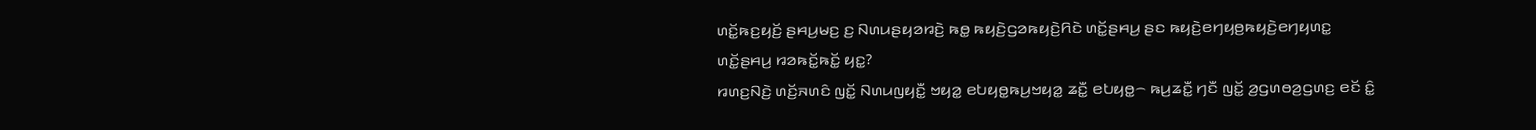ꤛꤢꤩ꤭ꤒꤢ꤬ꤟꤢꤩ꤬ ꤔꤌꤣ꤬ꤗꤢ꤬ ꤢ꤬ ꤡꤛꤣꤔꤟꤤꤙꤢꤧ꤬ ꤒꤥ꤭ ꤒꤟꤢꤧ꤬ꤞꤤꤒꤟꤢꤧ꤬ꤖꤢꤧ ꤛꤢꤩ꤭ꤔꤌꤣ꤬ ꤔꤢ ꤒꤟꤢꤧ꤬ꤕꤚꤟꤥ꤬ꤒꤟꤢꤧ꤬ꤕꤚꤟꤛꤢ꤭ ꤛꤢꤩ꤭ꤔꤌꤣ꤬ ꤙꤤꤒꤢꤩ꤭ꤒꤢꤩ꤭ ꤟꤢ꤭?
ꤙꤛꤢ꤬ꤡꤢꤧ꤬ ꤛꤢꤩ꤬ꤏꤛꤢꤨ ꤜꤢꤩ꤭ ꤡꤛꤣꤜꤟꤢꤪ꤭ ꤠꤟꤤ꤭ ꤕꤝꤟꤥ꤭ꤒꤣ꤬ꤠꤟꤤ꤭ ꤘꤢꤪ꤭ ꤕꤝꤟꤥ꤭꤮ ꤒꤣ꤬ꤘꤢꤪ꤭ ꤚꤢꤪ ꤜꤢꤩ꤭ ꤤ꤬ꤞꤛꤥꤤ꤬ꤞꤛꤢ꤬ ꤕꤢꤩ ꤢꤨ꤭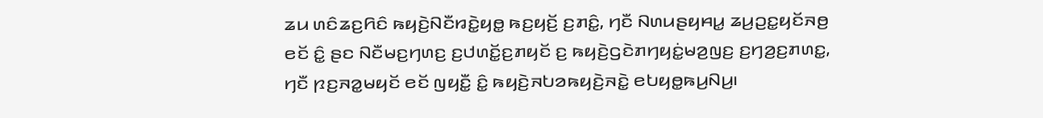ꤘꤣ ꤛꤢꤨꤘꤢ꤬ꤖꤢꤨ ꤒꤟꤢꤧ꤬ꤡꤢꤪꤙꤢꤧ꤭ꤟꤥ꤭ ꤒꤢ꤬ꤟꤢꤩ꤬ ꤢ꤬ꤊꤢꤨ꤭, ꤚꤢꤪ ꤡꤛꤣꤔꤟꤌꤣ꤭ ꤘꤣ꤬ꤑꤢ꤭ꤟꤢꤩꤏꤥ꤬ ꤕꤢꤩ ꤢꤨ꤭ ꤔꤢ ꤡꤢꤪꤗꤢ꤬ꤚꤛꤢ꤬ ꤢ꤬ꤓꤛꤢꤩ꤭ꤢ꤬ꤊꤟꤢꤩ ꤢ꤬ ꤒꤟꤢꤧ꤬ꤞꤢꤧꤊꤚꤟꤢꤦ꤭ꤗꤤ꤬ꤜꤢ꤬ ꤢ꤬ꤚꤤ꤬ꤢ꤬ꤊꤛꤢ꤭, ꤚꤢꤪ ꤐꤢ꤬ꤏꤤ꤭ꤗꤟꤢꤩ ꤕꤢꤩ ꤜꤟꤢꤪ꤭ ꤢꤨ꤭ ꤒꤟꤢꤧ꤬ꤏꤝꤤꤒꤟꤢꤧ꤬ꤏꤢꤧ꤭ ꤕꤝꤟꤥ꤭ꤒꤣ꤬ꤡꤣ꤬꤯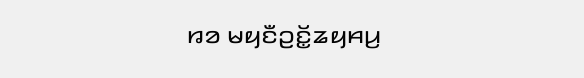ꤙꤤ ꤗꤟꤢꤪꤑꤢꤩ꤭ꤘꤟꤌꤣ꤬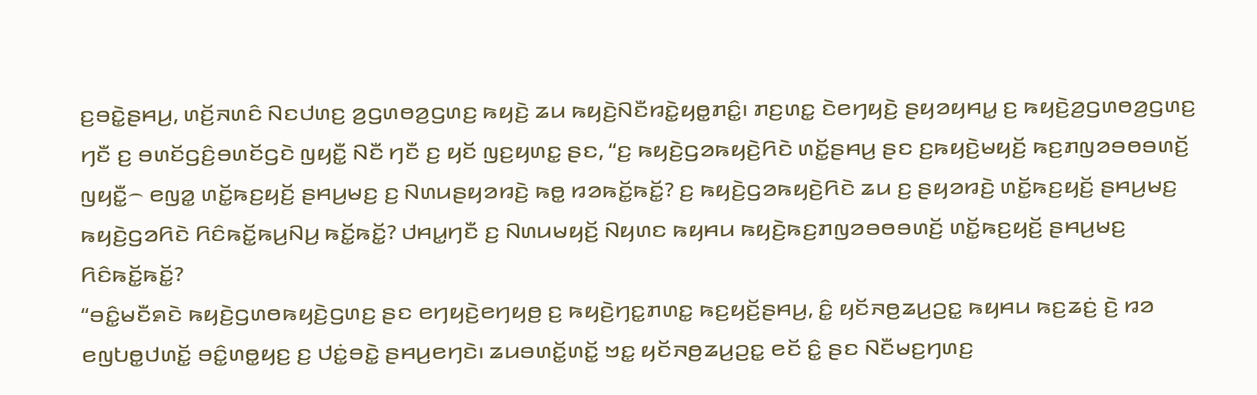ꤢ꤬ꤋꤢꤧ꤭ꤔꤌꤣ꤬, ꤛꤢꤩ꤬ꤏꤛꤢꤨ ꤡꤢꤓꤛꤢ꤬ ꤤ꤬ꤞꤛꤥꤤ꤬ꤞꤛꤢ꤬ ꤒꤟꤢꤧ꤬ ꤘꤣ ꤒꤟꤢꤧ꤬ꤡꤢꤪꤙꤢꤧ꤭ꤟꤥ꤭ꤊꤢꤨ꤭꤯ ꤊꤢ꤬ꤛꤢ꤭ ꤢꤧꤕꤚꤟꤢꤧ꤬ ꤔꤟꤤꤟꤌꤣ꤭ ꤢ꤬ ꤒꤟꤢꤧ꤬ꤤ꤬ꤞꤛꤥꤤ꤬ꤞꤛꤢ꤬ ꤚꤢꤪ ꤢ꤬ ꤋꤛꤢꤩꤞꤢꤨ꤬ꤋꤛꤢꤩꤞꤢꤧ ꤜꤟꤢꤪ꤭ ꤡꤢꤪ ꤚꤢꤪ ꤢ꤬ ꤟꤢꤩ ꤜꤢ꤬ꤟꤛꤢ꤭ ꤔꤢ, “ꤢ꤬ ꤒꤟꤢꤧ꤬ꤞꤤꤒꤟꤢꤧ꤬ꤖꤢꤧ ꤛꤢꤩ꤭ꤔꤌꤣ꤬ ꤔꤢ ꤢ꤬ꤒꤟꤢꤧ꤬ꤗꤟꤢꤩ꤬ ꤒꤢ꤬ꤊꤜꤤꤋꤥꤋꤛꤢꤩ꤬ ꤜꤟꤢꤪ꤭꤮ ꤕꤜꤤ꤭ ꤛꤢꤩ꤭ꤒꤢ꤬ꤟꤢꤩ꤬ ꤔꤌꤣ꤬ꤗꤢ꤬ ꤢ꤬ ꤡꤛꤣꤔꤟꤤꤙꤢꤧ꤬ ꤒꤥ꤭ ꤙꤤꤒꤢꤩ꤭ꤒꤢꤩ꤭? ꤢ꤬ ꤒꤟꤢꤧ꤬ꤞꤤꤒꤟꤢꤧ꤬ꤖꤢꤧ ꤘꤣ ꤢ꤬ ꤔꤟꤤꤙꤢꤧ꤬ ꤛꤢꤩ꤭ꤒꤢ꤬ꤟꤢꤩ꤬ ꤔꤌꤣ꤬ꤗꤢ꤬ ꤒꤟꤢꤧ꤬ꤞꤤꤖꤢꤧ ꤖꤢꤨꤒꤢꤩ꤭ꤒꤣ꤬ꤡꤣ꤬ ꤒꤢꤩ꤭ꤒꤢꤩ꤭? ꤓꤌꤣ꤭ꤚꤢꤪ ꤢ꤬ ꤡꤛꤣꤗꤟꤢꤩ꤬ ꤡꤟꤛꤢ ꤒꤟꤌꤣ ꤒꤟꤢꤧ꤬ꤒꤢ꤬ꤊꤜꤤꤋꤥꤋꤛꤢꤩ꤬ ꤛꤢꤩ꤭ꤒꤢ꤬ꤟꤢꤩ꤬ ꤔꤌꤣ꤬ꤗꤢ꤬ ꤖꤢꤨꤒꤢꤩ꤭ꤒꤢꤩ꤭?
“ꤋꤢꤨ꤭ꤗꤢꤪꤎꤢꤧ ꤒꤟꤢꤧ꤬ꤞꤛꤥꤒꤟꤢꤧ꤬ꤞꤛꤢ꤬ ꤔꤢ ꤕꤚꤟꤢꤧ꤬ꤕꤚꤟꤥ꤬ ꤢ꤬ ꤒꤟꤢꤧ꤬ꤚꤢ꤭ꤊꤛꤢ꤭ ꤒꤢ꤬ꤟꤢꤩ꤬ꤔꤌꤣ꤬, ꤢꤨ꤭ ꤟꤢꤩꤏꤥ꤬ꤘꤣ꤬ꤑꤢ꤭ ꤒꤟꤌꤣ ꤒꤢ꤬ꤘꤢꤦ꤬ ꤢꤧ꤬ ꤙꤤ ꤕꤜꤝꤥ꤭ꤓꤛꤢꤩ꤭ ꤋꤢꤨ꤭ꤛꤥ꤭ꤟꤢ꤬ ꤢ꤬ ꤓꤢꤦ꤭ꤋꤢꤧ꤭ ꤔꤌꤣ꤬ꤕꤚꤢꤧ꤯ ꤘꤣꤋꤛꤢꤩ꤭ꤛꤢꤩ꤭ ꤠꤢ꤭ ꤟꤢꤩꤏꤥ꤬ꤘꤣ꤬ꤑꤢ꤭ ꤕꤢꤩ ꤢꤨ꤭ ꤔꤢ ꤡꤢꤪꤗꤢ꤬ꤚꤛꤢ꤬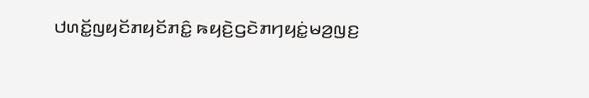ꤓꤛꤢꤩ꤭ꤜꤟꤢꤩꤊꤟꤢꤩꤊꤢꤨ꤭ ꤒꤟꤢꤧ꤬ꤞꤢꤧꤊꤚꤟꤢꤦ꤭ꤗꤤ꤬ꤜꤢ꤬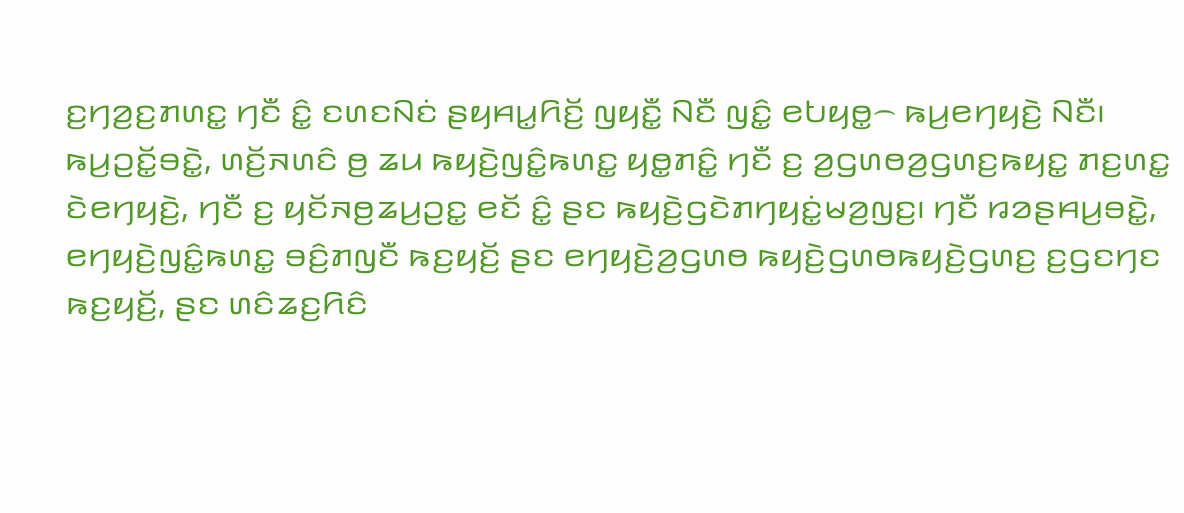ꤢ꤬ꤚꤤ꤬ꤢ꤬ꤊꤛꤢ꤭ ꤚꤢꤪ ꤢꤨ꤭ ꤢꤛꤢꤡꤢꤦ ꤔꤟꤌꤣ꤭ꤖꤢꤩ꤬ ꤜꤟꤢꤪ꤭ ꤡꤢꤪ ꤜꤢꤨ꤭ ꤕꤝꤟꤥ꤭꤮ ꤒꤣ꤬ꤕꤚꤟꤢꤧ꤬ ꤡꤢꤪ꤯
ꤒꤣ꤬ꤑꤢꤩ꤭ꤋꤢꤧ꤭, ꤛꤢꤩ꤬ꤏꤛꤢꤨ ꤥ꤬ ꤘꤣ ꤒꤟꤢꤧ꤬ꤜꤢꤨ꤭ꤒꤛꤢ꤭ ꤟꤥ꤭ꤊꤢꤨ꤭ ꤚꤢꤪ ꤢ꤬ ꤤ꤬ꤞꤛꤥꤤ꤬ꤞꤛꤢ꤬ꤒꤟꤢ꤭ ꤊꤢ꤬ꤛꤢ꤭ ꤢꤧꤕꤚꤟꤢꤧ꤬, ꤚꤢꤪ ꤢ꤬ ꤟꤢꤩꤏꤥ꤬ꤘꤣ꤬ꤑꤢ꤭ ꤕꤢꤩ ꤢꤨ꤭ ꤔꤢ ꤒꤟꤢꤧ꤬ꤞꤢꤧꤊꤚꤟꤢꤦ꤭ꤗꤤ꤬ꤜꤢ꤬꤯ ꤚꤢꤪ ꤙꤤꤔꤌꤣ꤬ꤋꤢꤧ꤭, ꤕꤚꤟꤢꤧ꤬ꤜꤢꤨ꤭ꤒꤛꤢ꤭ ꤋꤢꤨ꤬ꤊꤜꤢꤪ ꤒꤢ꤬ꤟꤢꤩ꤬ ꤔꤢ ꤕꤚꤟꤢꤧ꤬ꤤ꤬ꤞꤛꤥ ꤒꤟꤢꤧ꤬ꤞꤛꤥꤒꤟꤢꤧ꤬ꤞꤛꤢ꤬ ꤢ꤬ꤞꤢꤚꤢ ꤒꤢ꤬ꤟꤢꤩ꤬, ꤔꤢ ꤛꤢꤨꤘꤢ꤬ꤖꤢꤨ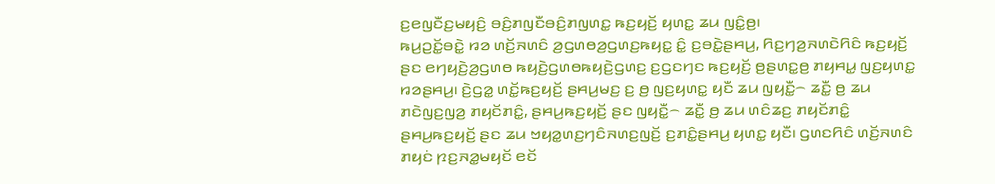ꤢ꤬ꤕꤜꤢꤪꤢ꤬ꤗꤟꤢꤨ꤬ ꤋꤢꤨ꤬ꤊꤜꤢꤪꤋꤢꤨ꤬ꤊꤜꤛꤢ꤭ ꤒꤢ꤬ꤟꤢꤩ꤬ ꤟꤛꤢ꤭ ꤘꤣ ꤜꤢꤨ꤭ꤥ꤬꤯
ꤒꤣ꤬ꤑꤢꤩ꤭ꤋꤢꤧ꤭ ꤙꤤ ꤛꤢꤩ꤬ꤏꤛꤢꤨ ꤤ꤬ꤞꤛꤥꤤ꤬ꤞꤛꤢ꤬ꤒꤟꤢ꤭ ꤢꤨ꤭ ꤢ꤬ꤋꤢꤧ꤭ꤔꤌꤣ꤬, ꤖꤢ꤬ꤚꤤ꤬ꤏꤛꤢꤧꤖꤢꤨ ꤒꤢ꤬ꤟꤢꤩ꤬ ꤔꤢ ꤕꤚꤟꤢꤧ꤬ꤤ꤬ꤞꤛꤥ ꤒꤟꤢꤧ꤬ꤞꤛꤥꤒꤟꤢꤧ꤬ꤞꤛꤢ꤬ ꤢ꤬ꤞꤢꤚꤢ ꤒꤢ꤬ꤟꤢꤩ꤬ ꤥ꤬ꤔꤛꤢ꤭ꤥ꤬ ꤊꤟꤌꤣ꤭ ꤜꤢ꤬ꤟꤛꤢ꤭ ꤙꤤꤔꤌꤣ꤬꤯ ꤢꤧ꤬ꤞꤤ꤭ ꤛꤢꤩ꤭ꤒꤢ꤬ꤟꤢꤩ꤬ ꤔꤌꤣ꤬ꤗꤢ꤬ ꤢ꤬ ꤥ꤬ ꤜꤢ꤬ꤟꤛꤢ꤭ ꤟꤢꤪ ꤘꤣ ꤜꤟꤢꤪ꤭꤮ ꤘꤢꤪ꤭ ꤥ꤬ ꤘꤣ ꤊꤢꤧꤜꤢ꤬ꤜꤤ꤬ ꤊꤟꤢꤩꤊꤢꤨ꤭, ꤔꤌꤣ꤬ꤒꤢ꤬ꤟꤢꤩ꤬ ꤔꤢ ꤜꤟꤢꤪ꤭꤮ ꤘꤢꤪ꤭ ꤥ꤬ ꤘꤣ ꤛꤢꤨꤘꤢ꤬ ꤊꤟꤢꤩꤊꤢꤨ꤭ ꤔꤌꤣ꤬ꤒꤢ꤬ꤟꤢꤩ꤬ ꤔꤢ ꤘꤣ ꤠꤟꤤ꤭ꤛꤢ꤬ꤚꤢꤨꤏꤛꤢ꤬ꤜꤢꤩ꤬ ꤢ꤬ꤊꤢꤨ꤭ꤔꤌꤣ꤬ ꤟꤛꤢ꤭ ꤟꤢꤪ꤯ ꤞꤛꤢꤖꤢꤨ ꤛꤢꤩ꤬ꤏꤛꤢꤨ ꤊꤟꤢꤦ ꤐꤢ꤬ꤏꤤ꤭ꤗꤟꤢꤩ ꤕꤢꤩ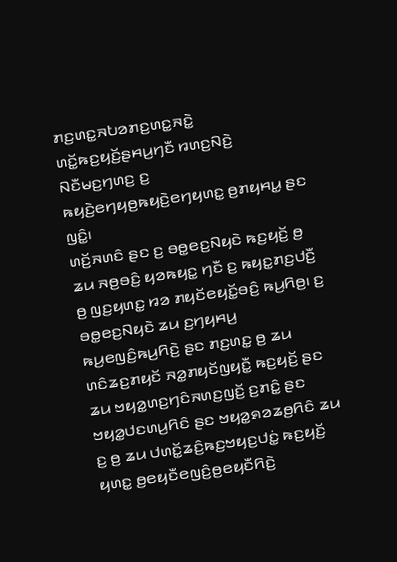ꤊꤢ꤬ꤛꤢ꤭ꤏꤝꤤꤊꤢ꤬ꤛꤢ꤭ꤏꤢꤧ꤭ ꤛꤢꤩ꤭ꤒꤢ꤬ꤟꤢꤩ꤬ꤔꤌꤣ꤬ꤚꤢꤪ ꤙꤛꤢ꤬ꤡꤢꤧ꤬ ꤡꤢꤪꤗꤢ꤬ꤚꤛꤢ꤬ ꤢ꤬ ꤒꤟꤢꤧ꤬ꤕꤚꤟꤥ꤬ꤒꤟꤢꤧ꤬ꤕꤚꤟꤛꤢ꤭ ꤥ꤬ꤊꤟꤌꤣ꤭ ꤔꤢ ꤜꤢꤨ꤭꤯
ꤛꤢꤩ꤬ꤏꤛꤢꤨ ꤔꤢ ꤢ꤬ ꤋꤥ꤭ꤕꤢ꤬ꤡꤟꤢꤧ ꤒꤢ꤬ꤟꤢꤩ꤬ ꤥ꤬ ꤘꤣ ꤏꤥ꤬ꤋꤢꤨ꤬ ꤟꤤꤒꤟꤢ꤭ ꤚꤢꤪ ꤢ꤬ ꤒꤟꤢ꤭ꤊꤢ꤬ꤓꤢꤪ꤬ ꤥ꤬ ꤜꤢ꤬ꤟꤛꤢ꤭ ꤙꤤ ꤊꤟꤢꤩꤕꤟꤢꤩ꤭ꤋꤢꤨ꤬ ꤒꤣ꤬ꤖꤥ꤬꤯ ꤢ꤬ ꤋꤥ꤭ꤕꤢ꤬ꤡꤟꤢꤧ ꤘꤣ ꤢ꤬ꤚꤟꤌꤣ꤬ ꤒꤣ꤬ꤕꤜꤢꤨ꤬ꤒꤣ꤬ꤖꤢꤧ꤬ ꤔꤢ ꤊꤢ꤬ꤛꤢ꤭ ꤥ꤬ ꤘꤣ ꤛꤢꤨꤘꤢ꤬ꤊꤟꤢꤩ ꤏꤤ꤭ꤊꤟꤢꤩꤜꤟꤢꤪ꤭ ꤒꤢ꤬ꤟꤢꤩ꤬ ꤔꤢ ꤘꤣ ꤠꤟꤤ꤭ꤛꤢ꤬ꤚꤢꤨꤏꤛꤢ꤬ꤜꤢꤩ꤬ ꤢ꤬ꤊꤢꤨ꤭ ꤔꤢ ꤠꤟꤤ꤭ꤓꤢꤛꤣ꤬ꤖꤢꤨ ꤔꤢ ꤠꤟꤤ꤭ꤎꤤꤘꤥ꤬ꤖꤢꤨ ꤘꤣ ꤢ꤬ ꤥ꤬ ꤘꤣ ꤓꤛꤢꤩ꤭ꤘꤢꤨ꤬ꤒꤢ꤬ꤠꤟꤢ꤬ꤓꤢꤦ꤭ ꤒꤢ꤬ꤟꤢꤩ꤬ ꤟꤛꤢ꤭ ꤥ꤬ꤕꤟꤢꤪꤕꤜꤢꤨ꤬ꤥ꤬ꤕꤟꤢꤪꤖꤢꤧ꤬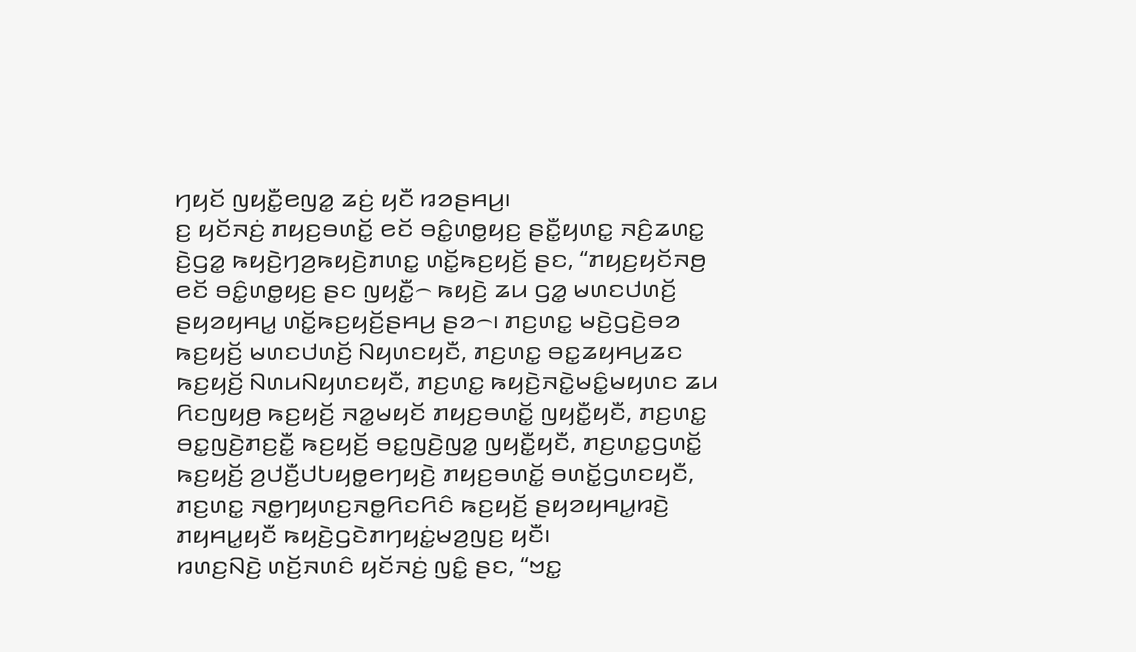ꤚꤟꤢꤩ ꤜꤟꤢꤪ꤭ꤕꤜꤤ꤭ ꤘꤢꤦ꤬ ꤟꤢꤪ ꤙꤤꤔꤌꤣ꤬꤯
ꤢ꤬ ꤟꤢꤩꤏꤢꤦ꤬ ꤊꤟꤢ꤬ꤋꤛꤢꤩ꤭ ꤕꤢꤩ ꤋꤢꤨ꤭ꤛꤥ꤭ꤟꤢ꤬ ꤔꤢꤪ꤭ꤟꤛꤢ꤭ ꤏꤢꤨ꤬ꤘꤛꤢ꤭ ꤢꤧ꤬ꤞꤤ꤭ ꤒꤟꤢꤧ꤬ꤚꤤ꤬ꤒꤟꤢꤧ꤬ꤊꤛꤢ꤭ ꤛꤢꤩ꤭ꤒꤢ꤬ꤟꤢꤩ꤬ ꤔꤢ, “ꤊꤟꤢ꤬ꤟꤢꤩꤏꤥ꤬ ꤕꤢꤩ ꤋꤢꤨ꤭ꤛꤥ꤭ꤟꤢ꤬ ꤔꤢ ꤜꤟꤢꤪ꤭꤮ ꤒꤟꤢꤧ꤬ ꤘꤣ ꤞꤤ꤭ ꤗꤛꤢꤓꤛꤢꤩ꤬ ꤔꤟꤤꤟꤌꤣ꤭ ꤛꤢꤩ꤭ꤒꤢ꤬ꤟꤢꤩ꤬ꤔꤌꤣ꤬ ꤔꤤ꤮꤯ ꤊꤢ꤬ꤛꤢ꤭ ꤗꤢꤧ꤬ꤞꤢꤧ꤬ꤋꤤ ꤒꤢ꤬ꤟꤢꤩ꤬ ꤗꤛꤢꤓꤛꤢꤩ꤬ ꤡꤟꤛꤢꤟꤢꤪ, ꤊꤢ꤬ꤛꤢ꤭ ꤋꤢ꤭ꤘꤟꤌꤣ꤬ꤘꤢ ꤒꤢ꤬ꤟꤢꤩ꤬ ꤡꤛꤣꤡꤟꤛꤢꤟꤢꤪ, ꤊꤢ꤬ꤛꤢ꤭ ꤒꤟꤢꤧ꤬ꤏꤢꤧ꤭ꤗꤢꤨ꤭ꤗꤟꤛꤢ ꤘꤣ ꤖꤢꤜꤟꤥ꤬ ꤒꤢ꤬ꤟꤢꤩ꤬ ꤏꤤ꤭ꤗꤟꤢꤩ ꤊꤟꤢ꤬ꤋꤛꤢꤩ꤭ ꤜꤟꤢꤪ꤭ꤟꤢꤪ, ꤊꤢ꤬ꤛꤢ꤭ ꤋꤢ꤭ꤜꤢꤧ꤬ꤊꤢ꤬ꤢꤪ꤭ ꤒꤢ꤬ꤟꤢꤩ꤬ ꤋꤢ꤭ꤜꤢꤧ꤬ꤜꤤ꤭ ꤜꤟꤢꤪ꤭ꤟꤢꤪ, ꤊꤢ꤬ꤛꤢ꤭ꤞꤛꤢꤩ꤭ ꤒꤢ꤬ꤟꤢꤩ꤬ ꤤ꤬ꤓꤢꤪ꤬ꤓꤝꤟꤥ꤭ꤕꤚꤟꤢꤧ꤬ ꤊꤟꤢ꤬ꤋꤛꤢꤩ꤭ ꤋꤛꤢꤩ꤭ꤞꤛꤢꤟꤢꤪ, ꤊꤢ꤬ꤛꤢ꤭ ꤏꤥ꤭ꤚꤟꤛꤢ꤬ꤏꤥ꤭ꤖꤢꤖꤢꤨ ꤒꤢ꤬ꤟꤢꤩ꤬ ꤔꤟꤤꤟꤌꤣ꤭ꤙꤢꤧ꤬ ꤊꤟꤌꤣ꤭ꤟꤢꤪ ꤒꤟꤢꤧ꤬ꤞꤢꤧꤊꤚꤟꤢꤦ꤭ꤗꤤ꤬ꤜꤢ꤬ ꤟꤢꤪ꤯
ꤙꤛꤢ꤬ꤡꤢꤧ꤬ ꤛꤢꤩ꤬ꤏꤛꤢꤨ ꤟꤢꤩꤏꤢꤦ꤬ ꤜꤢꤨ꤭ ꤔꤢ, “ꤠꤢ꤭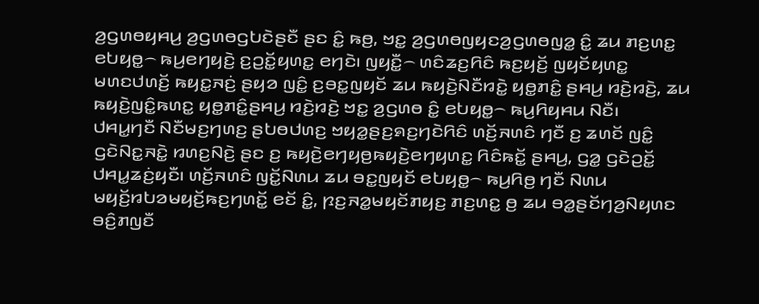ꤤ꤬ꤞꤛꤥꤟꤌꤣ꤬ ꤤ꤬ꤞꤛꤥꤞꤝꤢꤧꤔꤢꤪ ꤔꤢ ꤢꤨ꤭ ꤒꤥ꤬, ꤠꤢ꤭ ꤤ꤬ꤞꤛꤥꤜꤟꤢꤤ꤬ꤞꤛꤥꤜꤤ꤭ ꤢꤨ꤭ ꤘꤣ ꤊꤢ꤬ꤛꤢ꤭ ꤕꤝꤟꤥ꤭꤮ ꤒꤣ꤬ꤕꤚꤟꤢꤧ꤬ ꤢ꤬ꤑꤢꤩ꤭ꤟꤛꤢ꤭ ꤕꤚꤢꤧ꤯ ꤜꤟꤢꤪ꤭꤮ ꤛꤢꤨꤘꤢ꤬ꤖꤢꤨ ꤒꤢ꤬ꤟꤢꤩ꤬ ꤜꤟꤢꤩꤟꤛꤢ꤭ ꤗꤛꤢꤓꤛꤢꤩ꤬ ꤒꤟꤢ꤭ꤏꤢꤦ꤬ ꤔꤟꤤ ꤜꤢꤨ꤭ ꤢ꤬ꤋꤢ꤭ꤜꤟꤢꤩ ꤘꤣ ꤒꤟꤢꤧ꤬ꤡꤢꤪꤙꤢꤧ꤭ ꤟꤥ꤭ꤊꤢꤨ꤭ ꤔꤌꤣ꤬ ꤙꤢꤧ꤬ꤙꤢꤧ꤬, ꤘꤣ ꤒꤟꤢꤧ꤬ꤜꤢꤨ꤭ꤒꤛꤢ꤭ ꤟꤥ꤭ꤊꤢꤨ꤭ꤔꤌꤣ꤬ ꤙꤢꤧ꤬ꤙꤢꤧ꤬ ꤠꤢ꤭ ꤤ꤬ꤞꤛꤥ ꤢꤨ꤭ ꤕꤝꤟꤥ꤭꤮ ꤒꤣ꤬ꤖꤟꤌꤣ ꤡꤢꤪ꤯
ꤓꤌꤣ꤭ꤚꤢꤪ ꤡꤢꤪꤗꤢ꤬ꤚꤛꤢ꤬ ꤔꤝꤥꤓꤛꤢ꤬ ꤠꤟꤤ꤭ꤔꤢ꤬ꤎꤢ꤬ꤚꤢꤧꤖꤢꤨ ꤛꤢꤩ꤬ꤏꤛꤢꤨ ꤚꤢꤪ ꤢ꤬ ꤘꤛꤢꤩ ꤜꤢꤨ꤭ ꤞꤢꤧꤡꤢ꤭ꤏꤢꤧ꤭ ꤙꤛꤢ꤬ꤡꤢꤧ꤬ ꤔꤢ ꤢ꤬ ꤒꤟꤢꤧ꤬ꤕꤚꤟꤥ꤬ꤒꤟꤢꤧ꤬ꤕꤚꤟꤛꤢ꤭ ꤖꤢꤨꤒꤢꤩ꤭ ꤔꤌꤣ꤬, ꤞꤤ꤭ ꤞꤢꤧꤑꤢꤩ꤭ ꤓꤌꤣ꤭ꤘꤢꤦ꤬ꤟꤢꤪ꤯ ꤛꤢꤩ꤬ꤏꤛꤢꤨ ꤜꤢꤩ꤭ꤡꤛꤣ ꤘꤣ ꤋꤢ꤭ꤜꤟꤢꤩ ꤕꤝꤟꤥ꤭꤮ ꤒꤣ꤬ꤖꤥ꤬ ꤚꤢꤪ ꤡꤛꤣ ꤗꤟꤢꤩ꤬ꤙꤝꤤꤗꤟꤢꤩ꤬ꤒꤢ꤬ꤚꤛꤢꤩ꤭ ꤕꤢꤩ ꤢꤨ꤭, ꤐꤢ꤬ꤏꤤ꤭ꤗꤟꤢꤩꤊꤟꤢ꤬ ꤊꤢ꤬ꤛꤢ꤭ ꤥ꤬ ꤘꤣ ꤋꤤ꤭ꤔꤢꤩꤚꤤ꤬ꤡꤟꤛꤢ ꤋꤢꤨ꤬ꤊꤜꤢꤪ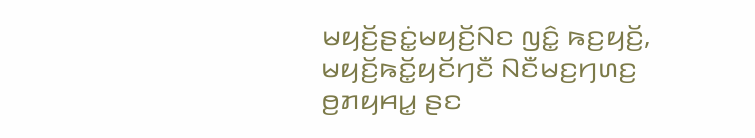ꤗꤟꤢꤩ꤬ꤔꤢꤦ꤭ꤗꤟꤢꤩ꤬ꤡꤢ ꤜꤢꤨ꤭ ꤒꤢ꤬ꤟꤢꤩ꤬, ꤗꤟꤢꤩ꤬ꤒꤢꤩ꤭ꤟꤢꤩꤚꤢꤪ ꤡꤢꤪꤗꤢ꤬ꤚꤛꤢ꤬ ꤥ꤬ꤊꤟꤌꤣ꤭ ꤔꤢ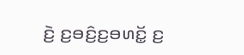ꤢꤧ꤬ ꤢ꤬ꤋꤢꤨ꤬ꤢ꤬ꤋꤛꤢꤩ꤭ ꤢ꤬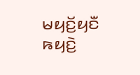ꤗꤟꤢꤩ꤬ꤟꤢꤪ ꤒꤟꤢꤧ꤬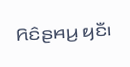ꤖꤢꤨꤔꤌꤣ꤬ ꤟꤢꤪ꤯